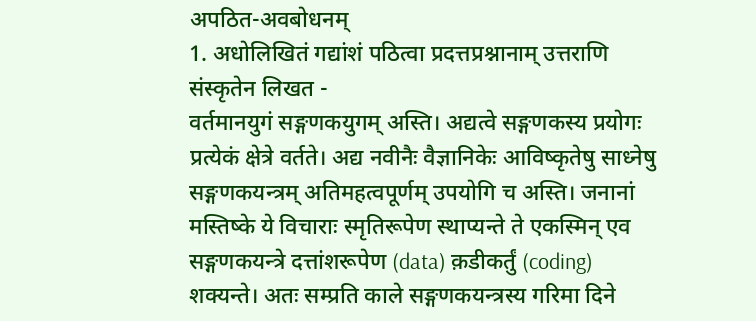अपठित-अवबोधनम्
1. अधोलिखितं गद्यांशं पठित्वा प्रदत्तप्रश्नानाम् उत्तराणि संस्कृतेन लिखत -
वर्तमानयुगं सङ्गणकयुगम् अस्ति। अद्यत्वे सङ्गणकस्य प्रयोगः प्रत्येकं क्षेत्रे वर्तते। अद्य नवीनैः वैज्ञानिकेः आविष्कृतेषु साध्नेषु सङ्गणकयन्त्रम् अतिमहत्वपूर्णम् उपयोगि च अस्ति। जनानां मस्तिष्के ये विचाराः स्मृतिरूपेण स्थाप्यन्ते ते एकस्मिन् एव सङ्गणकयन्त्रे दत्तांशरूपेण (data) क़डीकर्तुं (coding) शक्यन्ते। अतः सम्प्रति काले सङ्गणकयन्त्रस्य गरिमा दिने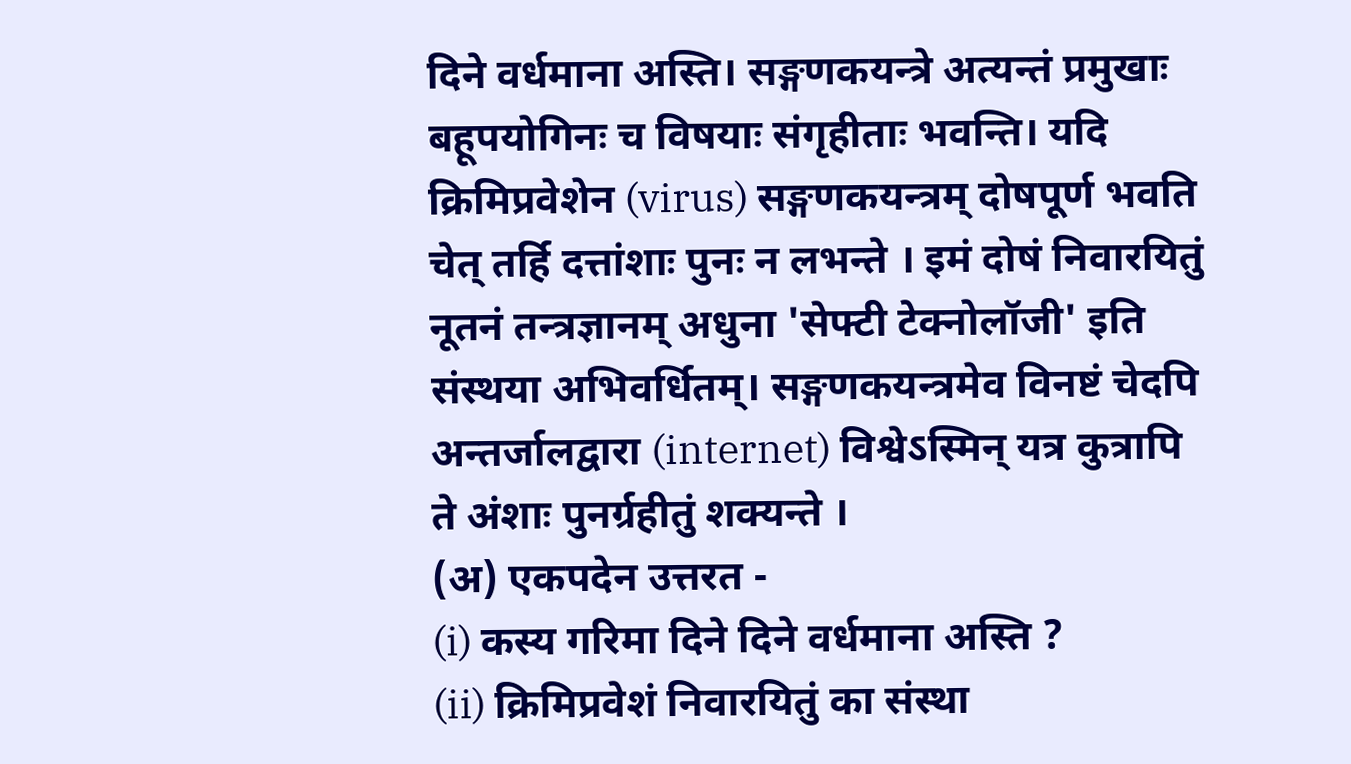दिने वर्धमाना अस्ति। सङ्गणकयन्त्रे अत्यन्तं प्रमुखाः बहूपयोगिनः च विषयाः संगृहीताः भवन्ति। यदि क्रिमिप्रवेशेन (virus) सङ्गणकयन्त्रम् दोषपूर्ण भवति चेत् तर्हि दत्तांशाः पुनः न लभन्ते । इमं दोषं निवारयितुं नूतनं तन्त्रज्ञानम् अधुना 'सेफ्टी टेक्नोलॉजी' इति संस्थया अभिवर्धितम्। सङ्गणकयन्त्रमेव विनष्टं चेदपि अन्तर्जालद्वारा (internet) विश्वेऽस्मिन् यत्र कुत्रापि ते अंशाः पुनर्ग्रहीतुं शक्यन्ते ।
(अ) एकपदेन उत्तरत -
(i) कस्य गरिमा दिने दिने वर्धमाना अस्ति ?
(ii) क्रिमिप्रवेशं निवारयितुं का संस्था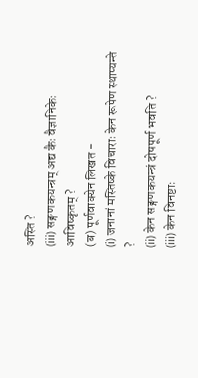अस्ति ?
(iii) सङ्गणकयन्त्रम् अद्य कैः वैज्ञानिकेः आविष्कृतम् ?
(ब) पूर्णवाक्येन लिखत -
(i) जनानां मस्तिष्के विचाराः केन रूपेण स्थाप्यन्ते ?
(ii) केन सङ्गणकयन्त्रं दोषपूर्ण भवति ?
(iii) केन विनष्टाः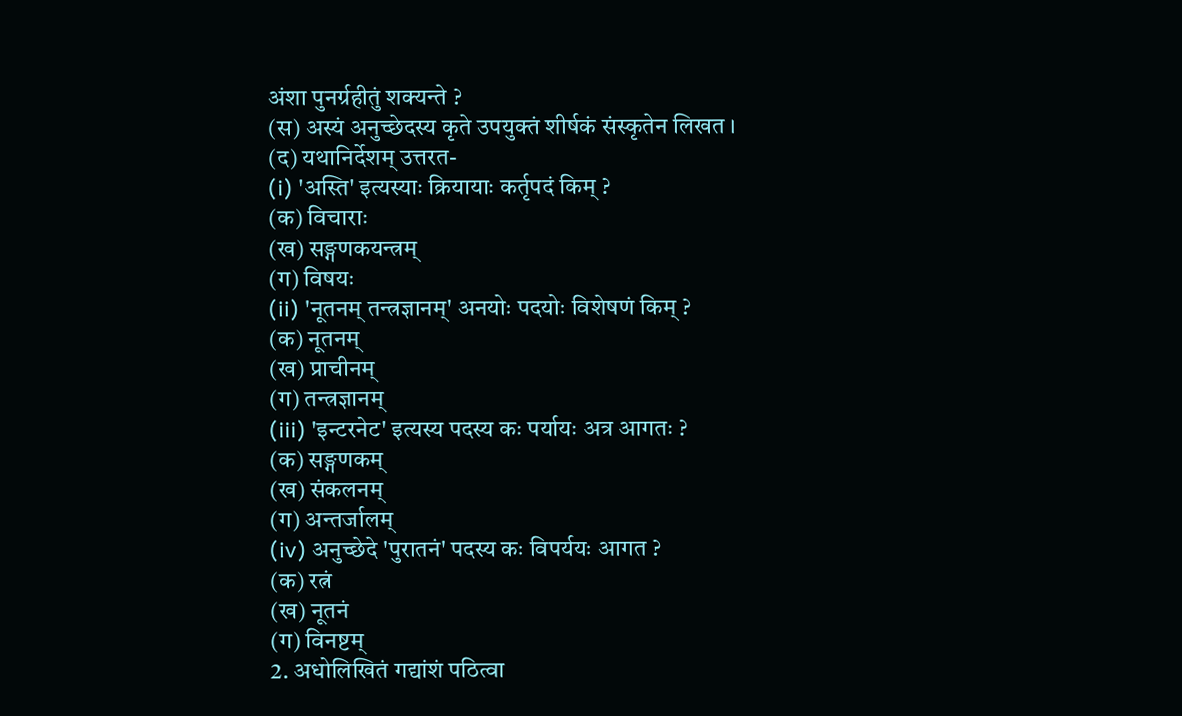अंशा पुनर्ग्रहीतुं शक्यन्ते ?
(स) अस्यं अनुच्छेदस्य कृते उपयुक्तं शीर्षकं संस्कृतेन लिखत ।
(द) यथानिर्देशम् उत्तरत-
(i) 'अस्ति' इत्यस्याः क्रियायाः कर्तृपदं किम् ?
(क) विचाराः
(ख) सङ्गणकयन्त्रम्
(ग) विषयः
(ii) 'नूतनम् तन्त्रज्ञानम्' अनयोः पदयोः विशेषणं किम् ?
(क) नूतनम्
(ख) प्राचीनम्
(ग) तन्त्रज्ञानम्
(iii) 'इन्टरनेट' इत्यस्य पदस्य कः पर्यायः अत्र आगतः ?
(क) सङ्गणकम्
(ख) संकलनम्
(ग) अन्तर्जालम्
(iv) अनुच्छेदे 'पुरातनं' पदस्य कः विपर्ययः आगत ?
(क) रत्नं
(ख) नूतनं
(ग) विनष्टम्
2. अधोलिखितं गद्यांशं पठित्वा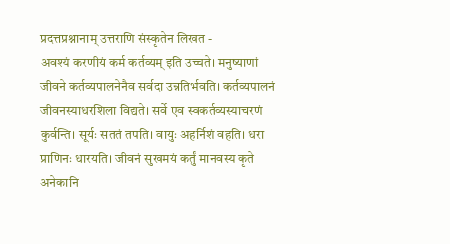प्रदत्तप्रश्नानाम् उत्तराणि संस्कृतेन लिखत -
अवश्यं करणीयं कर्म कर्तव्यम् इति उच्चते। मनुष्याणां जीवने कर्तव्यपालनेनैव सर्वदा उन्नतिर्भवति। कर्तव्यपालनं जीवनस्याधरशिला विद्यते। सर्वे एव स्वकर्तव्यस्याचरणं कुर्वन्ति। सूर्यः सततं तपति। वायुः अहर्निशं वहति। धरा प्राणिनः धारयति। जीवनं सुखमयं कर्तुं मानवस्य कृते अनेकानि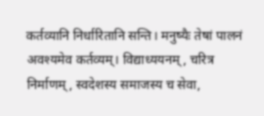कर्तव्यानि निर्धारितानि सन्ति। मनुष्यैः तेषां पालनं अवश्यमेव कर्तव्यम्। विद्याध्ययनम्, चरित्र निर्माणम्, स्वदेशस्य समाजस्य च सेवा,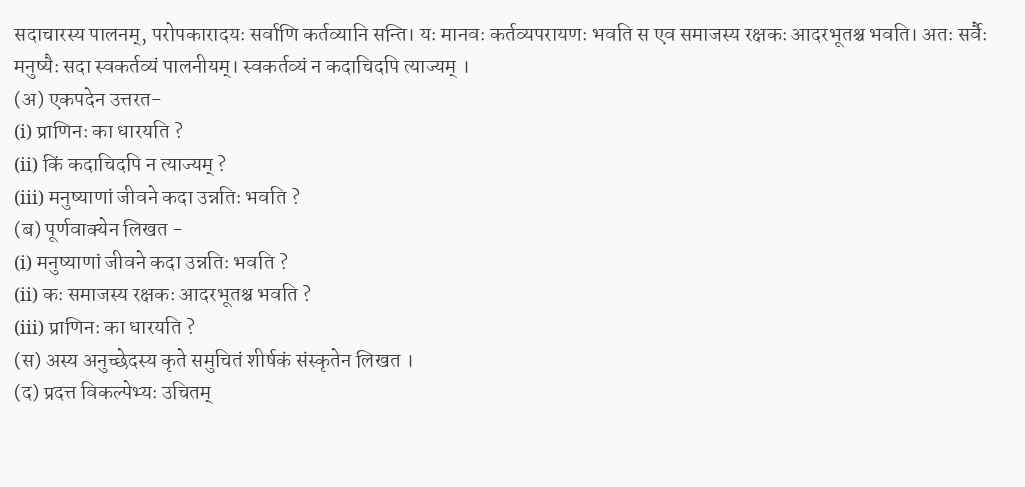सदाचारस्य पालनम्, परोपकारादयः सर्वाणि कर्तव्यानि सन्ति। यः मानवः कर्तव्यपरायणः भवति स एव समाजस्य रक्षकः आदरभूतश्च भवति। अतः सर्वैः मनुष्यैः सदा स्वकर्तव्यं पालनीयम्। स्वकर्तव्यं न कदाचिदपि त्याज्यम् ।
(अ) एकपदेन उत्तरत-
(i) प्राणिनः का धारयति ?
(ii) किं कदाचिदपि न त्याज्यम् ?
(iii) मनुष्याणां जीवने कदा उन्नतिः भवति ?
(ब) पूर्णवाक्येन लिखत -
(i) मनुष्याणां जीवने कदा उन्नतिः भवति ?
(ii) कः समाजस्य रक्षकः आदरभूतश्च भवति ?
(iii) प्राणिनः का धारयति ?
(स) अस्य अनुच्छेदस्य कृते समुचितं शीर्षकं संस्कृतेन लिखत ।
(द) प्रदत्त विकल्पेभ्यः उचितम्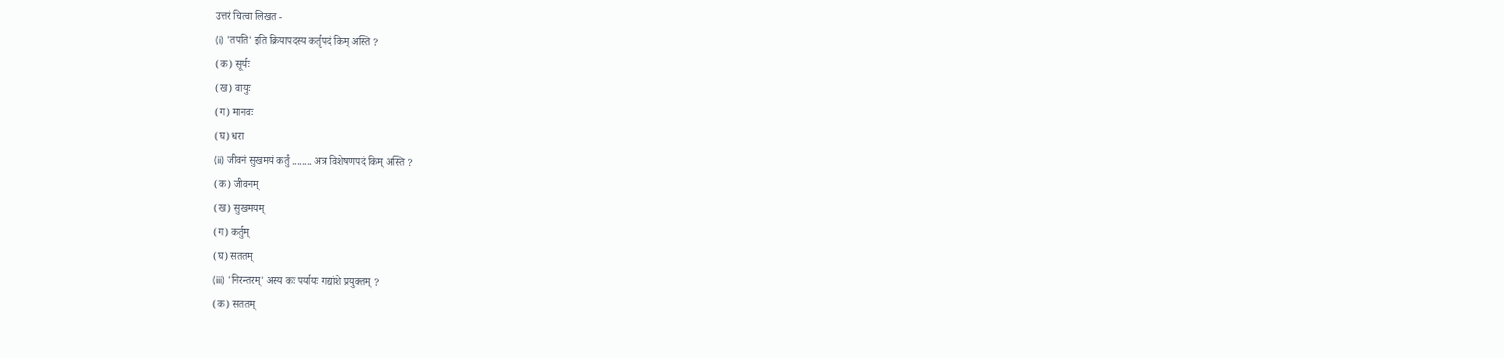उत्तरं चित्वा लिखत -
(i) 'तपति' इति क्रियापदस्य कर्तृपदं किम् अस्ति ?
(क) सूर्यः
(ख) वायुः
(ग) मानवः
(घ) धरा
(ii) जीवनं सुखमयं कर्तुं ........ अत्र विशेषणपदं किम् अस्ति ?
(क) जीवनम्
(ख) सुखमयम्
(ग) कर्तुम्
(घ) सततम्
(iii) 'निरन्तरम्' अस्य कः पर्यायः गद्यांशे प्रयुक्तम् ?
(क) सततम्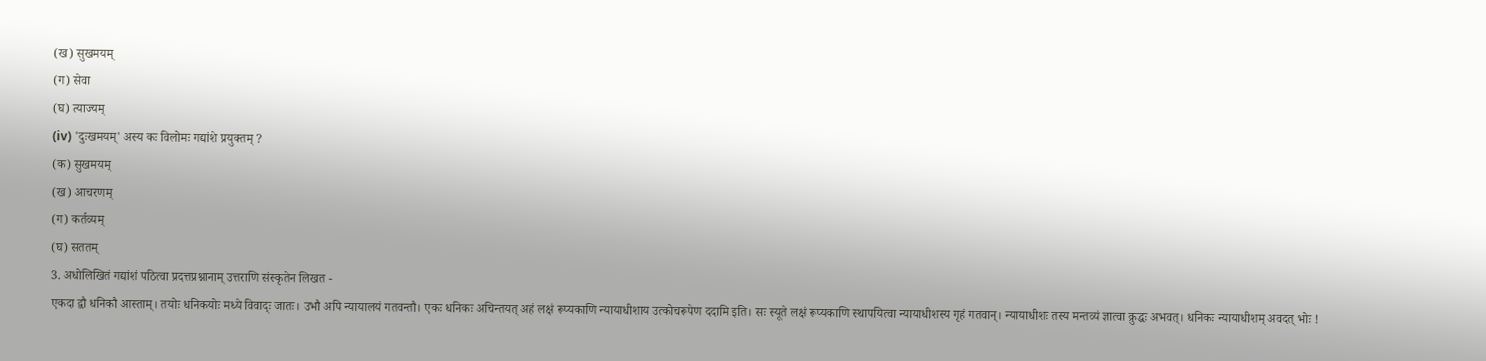(ख) सुखमयम्
(ग) सेवा
(घ) त्याज्यम्
(iv) 'दुःखमयम्' अस्य कः विलोमः गद्यांशे प्रयुक्तम् ?
(क) सुखमयम्
(ख) आचरणम्
(ग) कर्तव्यम्
(घ) सततम्
3. अधोलिखितं गद्यांशं पठित्वा प्रदत्तप्रश्नानाम् उत्तराणि संस्कृतेन लिखत -
एकदा द्वौ धनिकौ आस्ताम्। तयोः धनिकयोः मध्ये विवाद्ः जातः। उभौ अपि न्यायालयं गतवन्तौ। एकः धनिकः अचिन्तयत् अहं लक्षं रूप्यकाणि न्यायाधीशाय उत्कोचरूपेण ददामि इति। सः स्यूते लक्षं रूप्यकाणि स्थापयित्वा न्यायाधीशस्य गृहं गतवान्। न्यायाधीशः तस्य मन्तव्यं ज्ञात्वा क्रुद्धः अभवत्। धनिकः न्यायाधीशम् अवदत् भोः !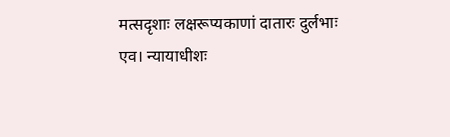मत्सदृशाः लक्षरूप्यकाणां दातारः दुर्लभाः एव। न्यायाधीशः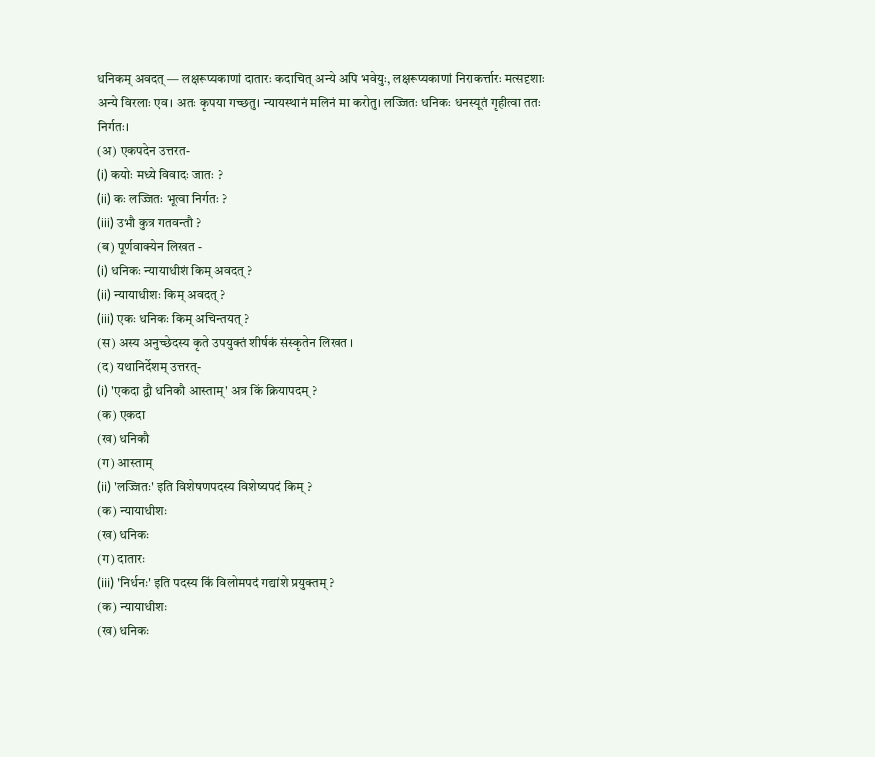धनिकम् अवदत् — लक्षरूप्यकाणां दातारः कदाचित् अन्ये अपि भवेयुः, लक्षरूप्यकाणां निराकर्त्तारः मत्सदृशाः अन्ये विरलाः एव। अतः कृपया गच्छतु। न्यायस्थानं मलिनं मा करोतु। लज्जितः धनिकः धनस्यूतं गृहीत्वा ततः निर्गतः।
(अ) एकपदेन उत्तरत-
(i) कयोः मध्ये विवादः जातः ?
(ii) कः लज्जितः भूत्वा निर्गतः ?
(iii) उभौ कुत्र गतवन्तौ ?
(ब) पूर्णवाक्येन लिखत -
(i) धनिकः न्यायाधीशं किम् अवदत् ?
(ii) न्यायाधीशः किम् अवदत् ?
(iii) एकः धनिकः किम् अचिन्तयत् ?
(स) अस्य अनुच्छेदस्य कृते उपयुक्तं शीर्षकं संस्कृतेन लिखत ।
(द) यथानिर्देशम् उत्तरत्-
(i) 'एकदा द्वौ धनिकौ आस्ताम्' अत्र किं क्रियापदम् ?
(क) एकदा
(ख) धनिकौ
(ग) आस्ताम्
(ii) 'लज्जितः' इति विशेषणपदस्य विशेष्यपदं किम् ?
(क) न्यायाधीशः
(ख) धनिकः
(ग) दातारः
(iii) 'निर्धनः' इति पदस्य किं विलोमपदं गद्यांशे प्रयुक्तम् ?
(क) न्यायाधीशः
(ख) धनिकः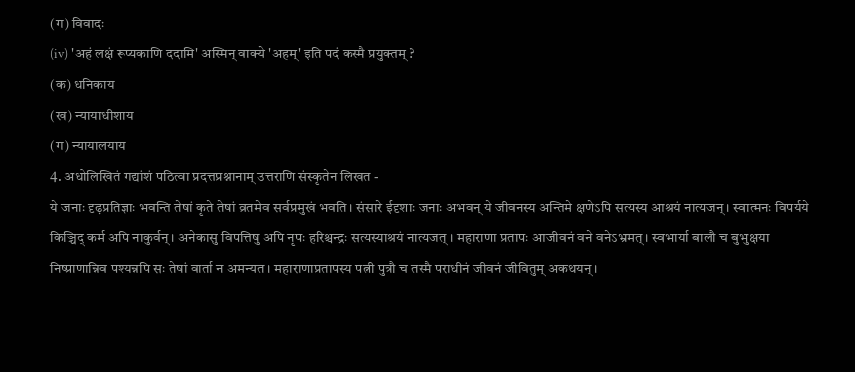(ग) विवादः
(iv) 'अहं लक्षं रूप्यकाणि ददामि' अस्मिन् वाक्ये 'अहम्' इति पदं कस्मै प्रयुक्तम् ?
(क) धनिकाय
(ख) न्यायाधीशाय
(ग) न्यायालयाय
4. अधोलिखितं गद्यांशं पठित्वा प्रदत्तप्रश्नानाम् उत्तराणि संस्कृतेन लिखत -
ये जनाः दृढ़प्रतिज्ञाः भवन्ति तेषां कृते तेषां व्रतमेव सर्वप्रमुखं भवति। संसारे ईदृशाः जनाः अभवन् ये जीवनस्य अन्तिमे क्षणेऽपि सत्यस्य आश्रयं नात्यजन्। स्वात्मनः विपर्यये किञ्चिद् कर्म अपि नाकुर्वन्। अनेकासु विपत्तिषु अपि नृपः हरिश्चन्द्रः सत्यस्याश्रयं नात्यजत् । महाराणा प्रतापः आजीवनं वने वनेऽभ्रमत्। स्वभार्या बालौ च बुभुक्षया निष्प्राणान्निव पश्यन्नपि सः तेषां वार्ता न अमन्यत। महाराणाप्रतापस्य पत्नी पुत्रौ च तस्मै पराधीनं जीवनं जीवितुम् अकथयन्।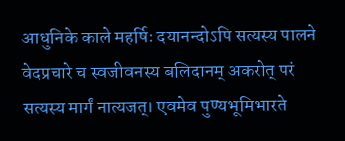आधुनिके काले महर्षिः दयानन्दोऽपि सत्यस्य पालने वेदप्रचारे च स्वजीवनस्य बलिदानम् अकरोत् परं सत्यस्य मार्गं नात्यजत्। एवमेव पुण्यभूमिभारते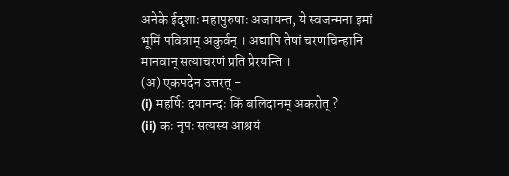अनेके ईदृशाः महापुरुषाः अजायन्त, ये स्वजन्मना इमां भूमिं पवित्राम् अकुर्वन् । अद्यापि तेषां चरणचिन्हानि मानवान् सत्याचरणं प्रति प्रेरयन्ति ।
(अ) एकपदेन उत्तरत् -
(i) महर्षिः दयानन्दः किं बलिदानम् अकरोत् ?
(ii) कः नृपः सत्यस्य आश्रयं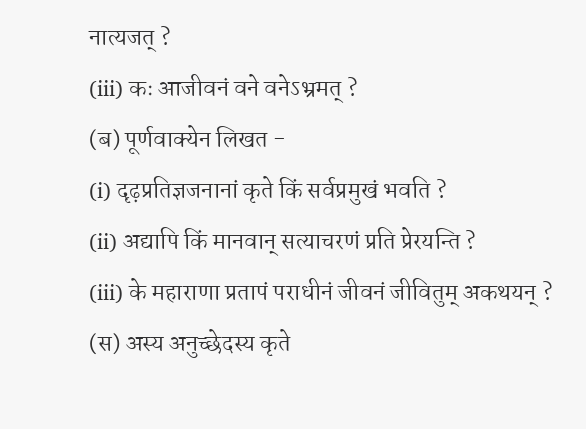नात्यजत् ?
(iii) कः आजीवनं वने वनेऽभ्रमत् ?
(ब) पूर्णवाक्येन लिखत -
(i) दृढ़प्रतिज्ञजनानां कृते किं सर्वप्रमुखं भवति ?
(ii) अद्यापि किं मानवान् सत्याचरणं प्रति प्रेरयन्ति ?
(iii) के महाराणा प्रतापं पराधीनं जीवनं जीवितुम् अकथयन् ?
(स) अस्य अनुच्छेदस्य कृते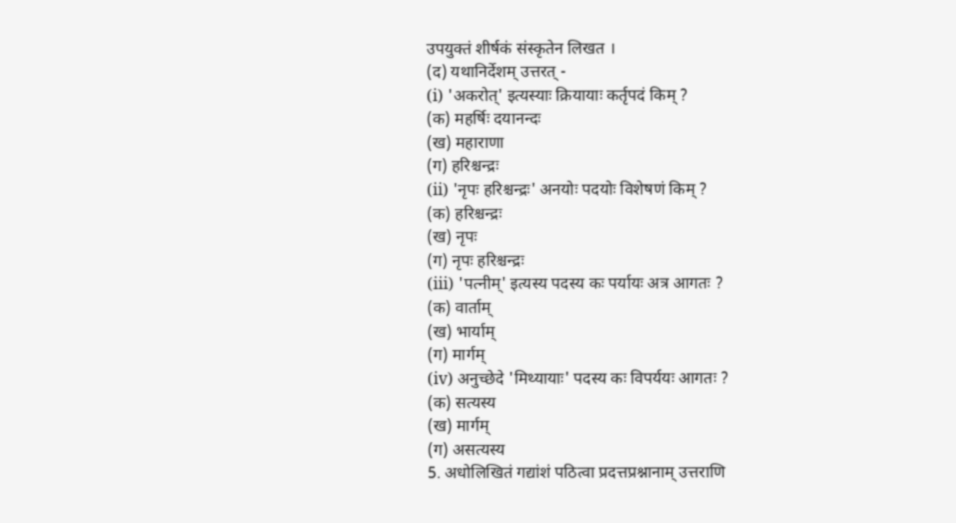उपयुक्तं शीर्षकं संस्कृतेन लिखत ।
(द) यथानिर्देशम् उत्तरत् -
(i) 'अकरोत्' इत्यस्याः क्रियायाः कर्तृपदं किम् ?
(क) महर्षिः दयानन्दः
(ख) महाराणा
(ग) हरिश्चन्द्रः
(ii) 'नृपः हरिश्चन्द्रः' अनयोः पदयोः विशेषणं किम् ?
(क) हरिश्चन्द्रः
(ख) नृपः
(ग) नृपः हरिश्चन्द्रः
(iii) 'पत्नीम्' इत्यस्य पदस्य कः पर्यायः अत्र आगतः ?
(क) वार्ताम्
(ख) भार्याम्
(ग) मार्गम्
(iv) अनुच्छेदे 'मिथ्यायाः' पदस्य कः विपर्ययः आगतः ?
(क) सत्यस्य
(ख) मार्गम्
(ग) असत्यस्य
5. अधोलिखितं गद्यांशं पठित्वा प्रदत्तप्रश्नानाम् उत्तराणि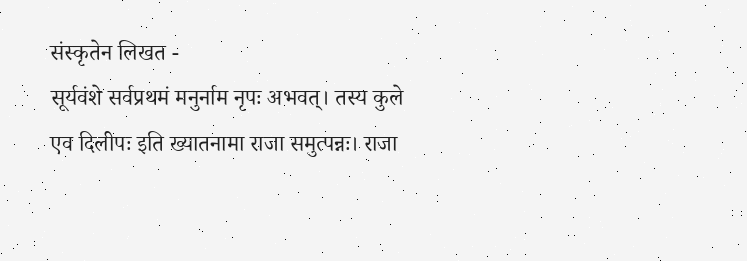संस्कृतेन लिखत -
सूर्यवंशे सर्वप्रथमं मनुर्नाम नृपः अभवत्। तस्य कुले एव दिलीपः इति ख्यातनामा राजा समुत्पन्नः। राजा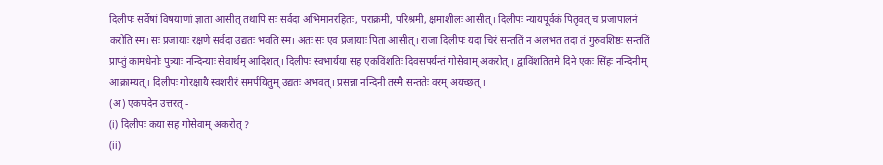दिलीपः सर्वेषां विषयाणां ज्ञाता आसीत् तथापि सः सर्वदा अभिमानरहितः, पराक्रमी, परिश्रमी, क्षमाशीलः आसीत्। दिलीपः न्यायपूर्वकं पितृवत् च प्रजापालनं करोति स्म। सः प्रजायाः रक्षणे सर्वदा उद्यतः भवति स्म। अतः सः एव प्रजायाः पिता आसीत्। राजा दिलीपः यदा चिरं सन्ततिं न अलभत तदा तं गुरुवशिष्ठः सन्ततिं प्राप्तुं कामधेनोः पुत्र्याः नन्दिन्याः सेवार्थम् आदिशत्। दिलीपः स्वभार्यया सह एकविंशतिः दिवसपर्यन्तं गोसेवाम् अकरोत् । द्वाविंशतितमे दिने एकः सिंहः नन्दिनीम् आक्राम्यत्। दिलीपः गोरक्षायै स्वशरीरं समर्पयितुम् उद्यतः अभवत्। प्रसन्ना नन्दिनी तस्मै सन्ततेः वरम् अयच्छत् ।
(अ) एकपदेन उत्तरत् -
(i) दिलीपः कया सह गोसेवाम् अकरोत् ?
(ii)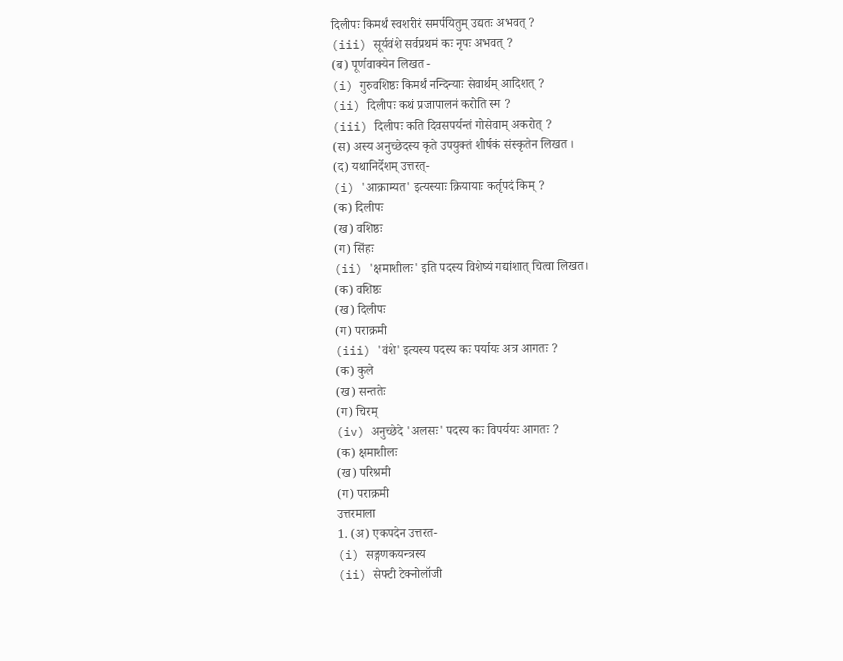दिलीपः किमर्थं स्वशरीरं समर्पयितुम् उद्यतः अभवत् ?
(iii) सूर्यवंशे सर्वप्रथमं कः नृपः अभवत् ?
(ब) पूर्णवाक्येन लिखत -
(i) गुरुवशिष्ठः किमर्थं नन्दिन्याः सेवार्थम् आदिशत् ?
(ii) दिलीपः कथं प्रजापालनं करोति स्म ?
(iii) दिलीपः कति दिवसपर्यन्तं गोसेवाम् अकरोत् ?
(स) अस्य अनुच्छेदस्य कृते उपयुक्तं शीर्षकं संस्कृतेन लिखत ।
(द) यथानिर्देशम् उत्तरत्-
(i) 'आक्राम्यत' इत्यस्याः क्रियायाः कर्तृपदं किम् ?
(क) दिलीपः
(ख) वशिष्ठः
(ग) सिंहः
(ii) 'क्षमाशीलः' इति पदस्य विशेष्यं गद्यांशात् चित्वा लिखत।
(क) वशिष्ठः
(ख) दिलीपः
(ग) पराक्रमी
(iii) 'वंशे' इत्यस्य पदस्य कः पर्यायः अत्र आगतः ?
(क) कुले
(ख) सन्ततेः
(ग) चिरम्
(iv) अनुच्छेदे 'अलसः' पदस्य कः विपर्ययः आगतः ?
(क) क्षमाशीलः
(ख) परिश्रमी
(ग) पराक्रमी
उत्तरमाला
1. (अ) एकपदेन उत्तरत-
(i) सङ्गणकयन्त्रस्य
(ii) सेफ्टी टेक्नोलॉजी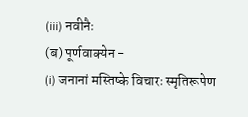(iii) नवीनैः
(ब) पूर्णवाक्येन -
(i) जनानां मस्तिष्के विचारः स्मृतिरूपेण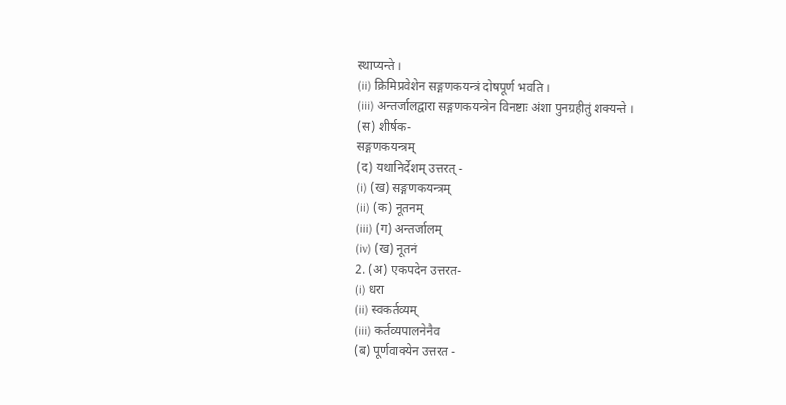स्थाप्यन्ते ।
(ii) क्रिमिप्रवेशेन सङ्गणकयन्त्रं दोषपूर्ण भवति ।
(iii) अन्तर्जालद्वारा सङ्गणकयन्त्रेन विनष्टाः अंशा पुनग्रहीतुं शक्यन्ते ।
(स) शीर्षक-
सङ्गणकयन्त्रम्
(द) यथानिर्देशम् उत्तरत् -
(i) (ख) सङ्गणकयन्त्रम्
(ii) (क) नूतनम्
(iii) (ग) अन्तर्जालम्
(iv) (ख) नूतनं
2. (अ) एकपदेन उत्तरत-
(i) धरा
(ii) स्वकर्तव्यम्
(iii) कर्तव्यपालनेनैव
(ब) पूर्णवाक्येन उत्तरत -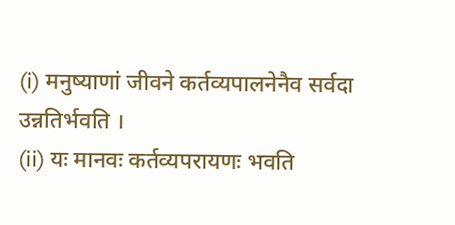(i) मनुष्याणां जीवने कर्तव्यपालनेनैव सर्वदा उन्नतिर्भवति ।
(ii) यः मानवः कर्तव्यपरायणः भवति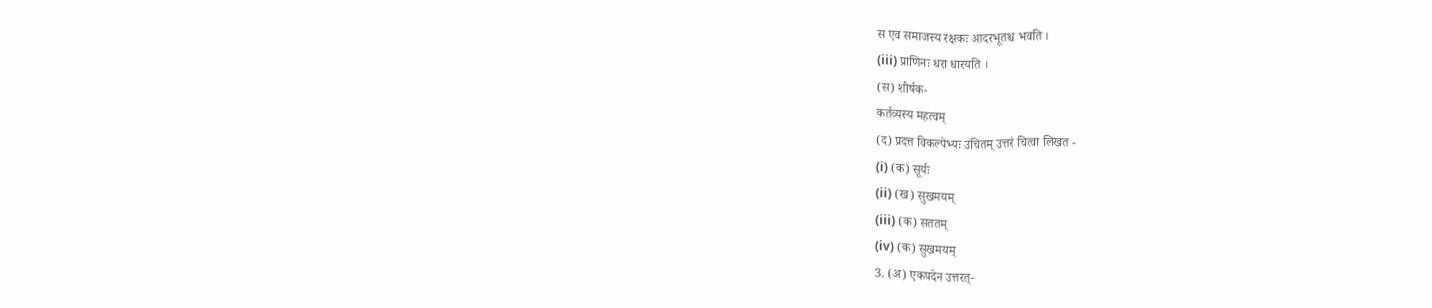स एव समाजस्य रक्षकः आदरभूतश्च भवति ।
(iii) प्राणिनः धरा धारयति ।
(स) शीर्षक-
कर्तव्यस्य महत्वम्
(द) प्रदत्त विकल्पेभ्यः उचितम् उत्तरं चित्वा लिखत -
(i) (क) सूर्यः
(ii) (ख) सुखमयम्
(iii) (क) सततम्
(iv) (क) सुखमयम्
3. (अ) एकपदेन उत्तरत्-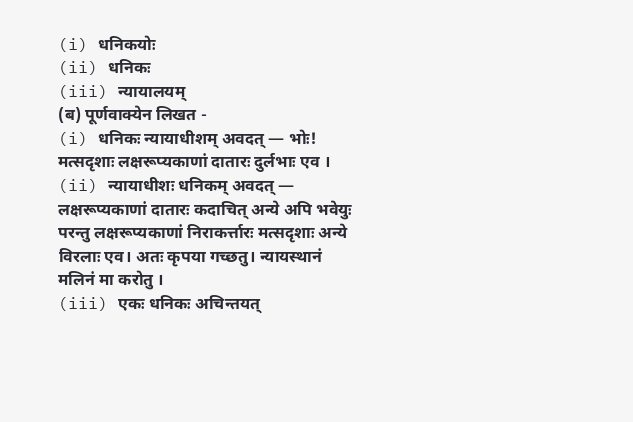(i) धनिकयोः
(ii) धनिकः
(iii) न्यायालयम्
(ब) पूर्णवाक्येन लिखत -
(i) धनिकः न्यायाधीशम् अवदत् — भोः! मत्सदृशाः लक्षरूप्यकाणां दातारः दुर्लभाः एव ।
(ii) न्यायाधीशः धनिकम् अवदत् — लक्षरूप्यकाणां दातारः कदाचित् अन्ये अपि भवेयुः परन्तु लक्षरूप्यकाणां निराकर्त्तारः मत्सदृशाः अन्ये विरलाः एव। अतः कृपया गच्छतु। न्यायस्थानं मलिनं मा करोतु ।
(iii) एकः धनिकः अचिन्तयत्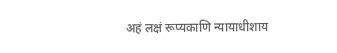अहं लक्षं रूप्यकाणि न्यायाधीशाय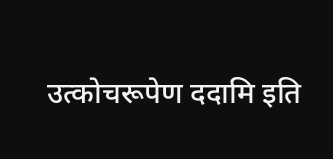उत्कोचरूपेण ददामि इति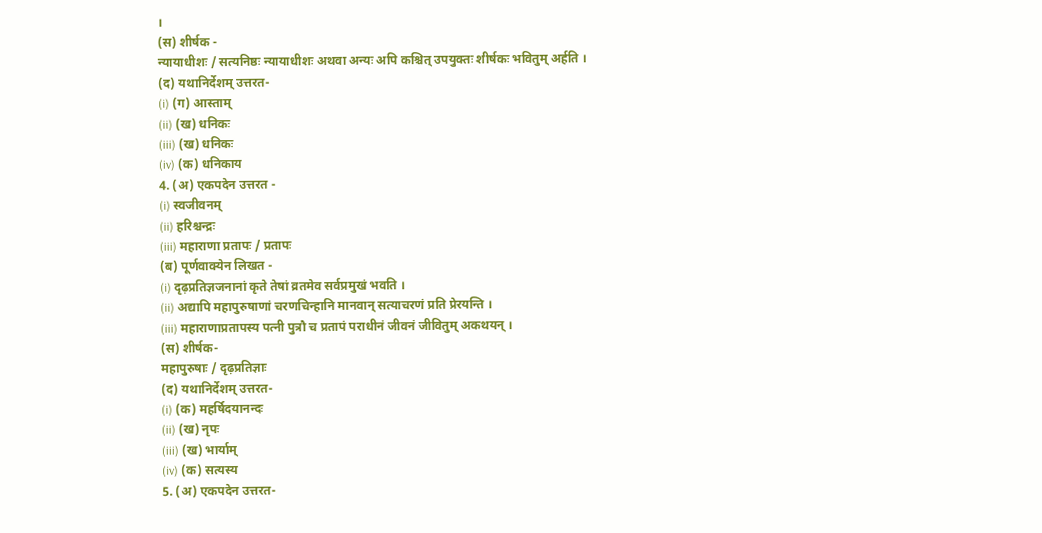।
(स) शीर्षक -
न्यायाधीशः / सत्यनिष्ठः न्यायाधीशः अथवा अन्यः अपि कश्चित् उपयुक्तः शीर्षकः भवितुम् अर्हति ।
(द) यथानिर्देशम् उत्तरत-
(i) (ग) आस्ताम्
(ii) (ख) धनिकः
(iii) (ख) धनिकः
(iv) (क) धनिकाय
4. (अ) एकपदेन उत्तरत -
(i) स्वजीवनम्
(ii) हरिश्चन्द्रः
(iii) महाराणा प्रतापः / प्रतापः
(ब) पूर्णवाक्येन लिखत -
(i) दृढ़प्रतिज्ञजनानां कृते तेषां व्रतमेव सर्वप्रमुखं भवति ।
(ii) अद्यापि महापुरुषाणां चरणचिन्हानि मानवान् सत्याचरणं प्रति प्रेरयन्ति ।
(iii) महाराणाप्रतापस्य पत्नी पुत्रौ च प्रतापं पराधीनं जीवनं जीवितुम् अकथयन् ।
(स) शीर्षक-
महापुरुषाः / दृढ़प्रतिज्ञाः
(द) यथानिर्देशम् उत्तरत-
(i) (क) महर्षिदयानन्दः
(ii) (ख) नृपः
(iii) (ख) भार्याम्
(iv) (क) सत्यस्य
5. (अ) एकपदेन उत्तरत-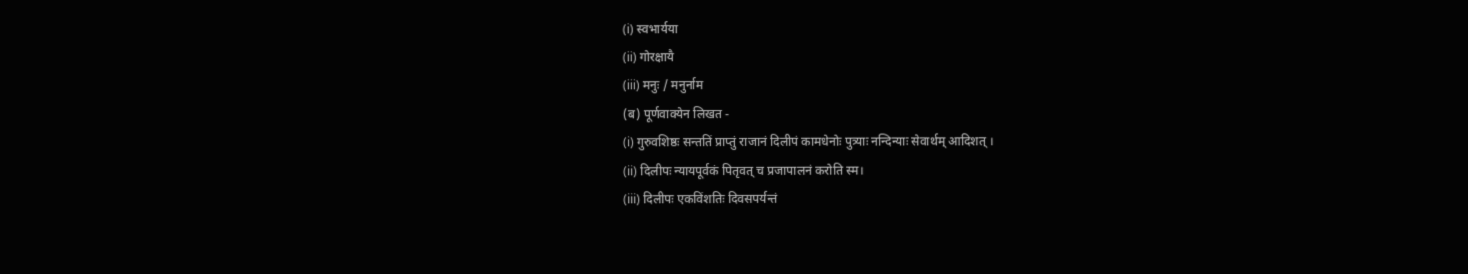(i) स्वभार्यया
(ii) गोरक्षायै
(iii) मनुः / मनुर्नाम
(ब) पूर्णवाक्येन लिखत -
(i) गुरुवशिष्ठः सन्ततिं प्राप्तुं राजानं दिलीपं कामधेनोः पुत्र्याः नन्दिन्याः सेवार्थम् आदिशत् ।
(ii) दिलीपः न्यायपूर्वकं पितृवत् च प्रजापालनं करोति स्म।
(iii) दिलीपः एकविंशतिः दिवसपर्यन्तं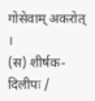गोसेवाम् अकरोत् ।
(स) शीर्षक-
दिलीपः /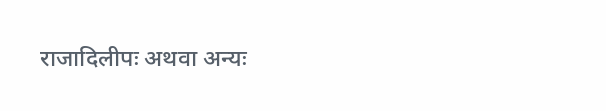राजादिलीपः अथवा अन्यः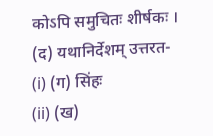कोऽपि समुचितः शीर्षकः ।
(द) यथानिर्देशम् उत्तरत-
(i) (ग) सिंहः
(ii) (ख)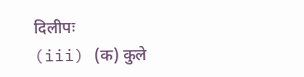दिलीपः
(iii) (क) कुले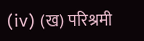(iv) (ख) परिश्रमी